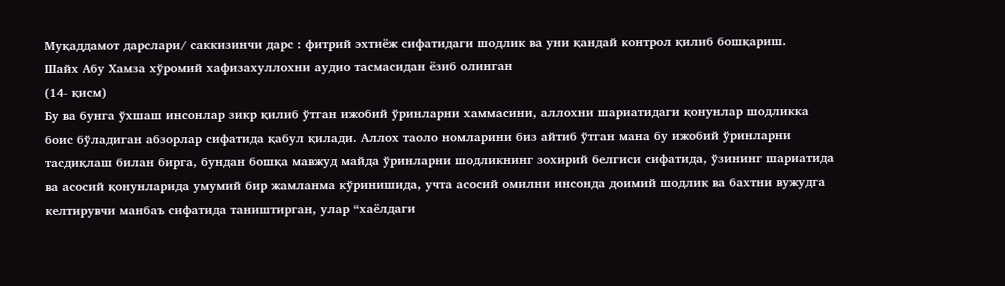Муқаддамот дарслари/ саккизинчи дарс : фитрий эхтиёж сифатидаги шодлик ва уни қандай контрол қилиб бошқариш.
Шайх Абу Хамза хўромий хафизахуллохни аудио тасмасидан ёзиб олинган
(14- қисм)
Бу ва бунга ўхшаш инсонлар зикр қилиб ўтган ижобий ўринларни хаммасини, аллохни шариатидаги қонунлар шодликка боис бўладиган абзорлар сифатида қабул қилади. Аллох таоло номларини биз айтиб ўтган мана бу ижобий ўринларни тасдиқлаш билан бирга, бундан бошқа мавжуд майда ўринларни шодликнинг зохирий белгиси сифатида, ўзининг шариатида ва асосий қонунларида умумий бир жамланма кўринишида, учта асосий омилни инсонда доимий шодлик ва бахтни вужудга келтирувчи манбаъ сифатида таништирган, улар “хаёлдаги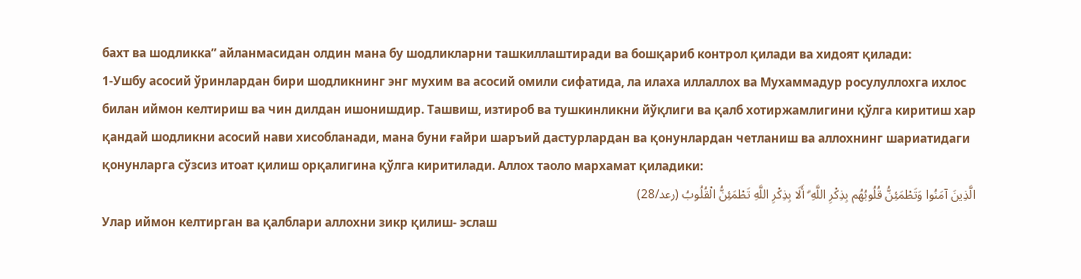бахт ва шодликка” айланмасидан олдин мана бу шодликларни ташкиллаштиради ва бошқариб контрол қилади ва хидоят қилади:
1-Ушбу асосий ўринлардан бири шодликнинг энг мухим ва асосий омили сифатида, ла илаха иллаллох ва Мухаммадур росулуллохга ихлос билан иймон келтириш ва чин дилдан ишонишдир. Ташвиш, изтироб ва тушкинликни йўқлиги ва қалб хотиржамлигини қўлга киритиш хар қандай шодликни асосий нави хисобланади, мана буни ғайри шаръий дастурлардан ва қонунлардан четланиш ва аллохнинг шариатидаги қонунларга сўзсиз итоат қилиш орқалигина қўлга киритилади. Аллох таоло мархамат қиладики:
الَّذِينَ آمَنُوا وَتَطْمَئِنُّ قُلُوبُهُم بِذِكْرِ اللَّهِ ۗ أَلَا بِذِكْرِ اللَّهِ تَطْمَئِنُّ الْقُلُوبُ (رعد/28)
Улар иймон келтирган ва қалблари аллохни зикр қилиш- эслаш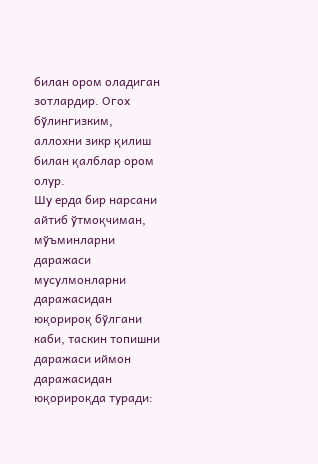билан ором оладиган зотлардир. Огох бўлингизким, аллохни зикр қилиш билан қалблар ором олур.
Шу ерда бир нарсани айтиб ўтмоқчиман, мўъминларни даражаси мусулмонларни даражасидан юқорироқ бўлгани каби, таскин топишни даражаси иймон даражасидан юқорироқда туради: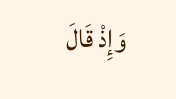وَإِذْ قَالَ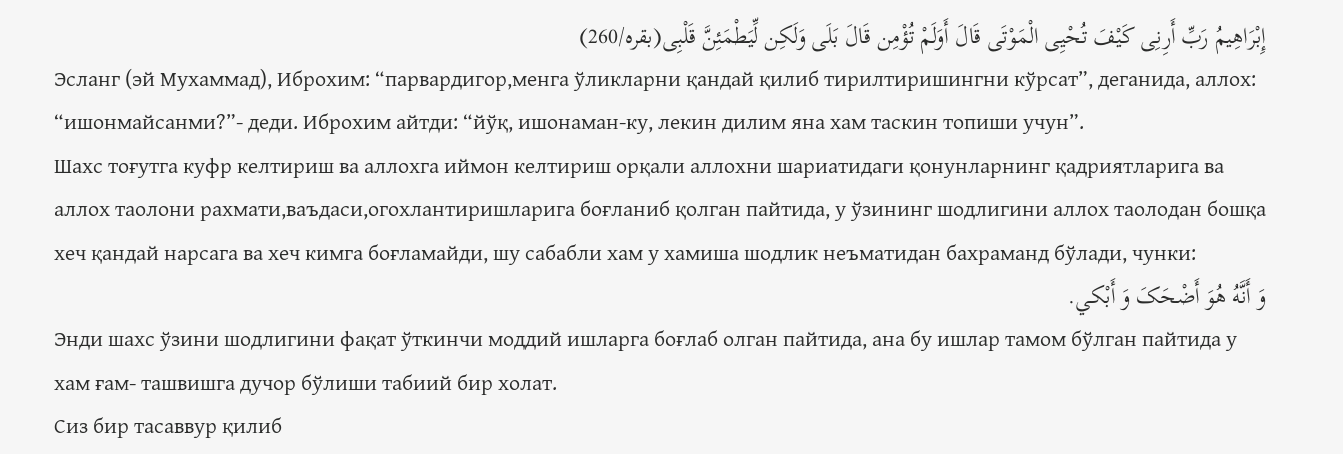إِبْرَاهِیمُ رَبِّ أَرِنِی کَیْفَ تُحْیِی الْمَوْتَى قَالَ أَوَلَمْ تُؤْمِن قَالَ بَلَى وَلَکِن لِّیَطْمَئِنَّ قَلْبِی(بقره/260)
Эсланг (эй Мухаммад), Иброхим: “парвардигор,менга ўликларни қандай қилиб тирилтиришингни кўрсат”, деганида, аллох: “ишонмайсанми?”- деди. Иброхим айтди: “йўқ, ишонаман-ку, лекин дилим яна хам таскин топиши учун”.
Шахс тоғутга куфр келтириш ва аллохга иймон келтириш орқали аллохни шариатидаги қонунларнинг қадриятларига ва аллох таолони рахмати,ваъдаси,огохлантиришларига боғланиб қолган пайтида, у ўзининг шодлигини аллох таолодан бошқа хеч қандай нарсага ва хеч кимга боғламайди, шу сабабли хам у хамиша шодлик неъматидан бахраманд бўлади, чунки:
وَ أَنَّهُ هُوَ أَضْحَکَ وَ أَبْکي.
Энди шахс ўзини шодлигини фақат ўткинчи моддий ишларга боғлаб олган пайтида, ана бу ишлар тамом бўлган пайтида у хам ғам- ташвишга дучор бўлиши табиий бир холат.
Сиз бир тасаввур қилиб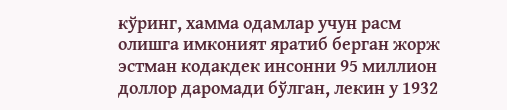кўринг, хамма одамлар учун расм олишга имконият яратиб берган жорж эстман кодакдек инсонни 95 миллион доллор даромади бўлган, лекин у 1932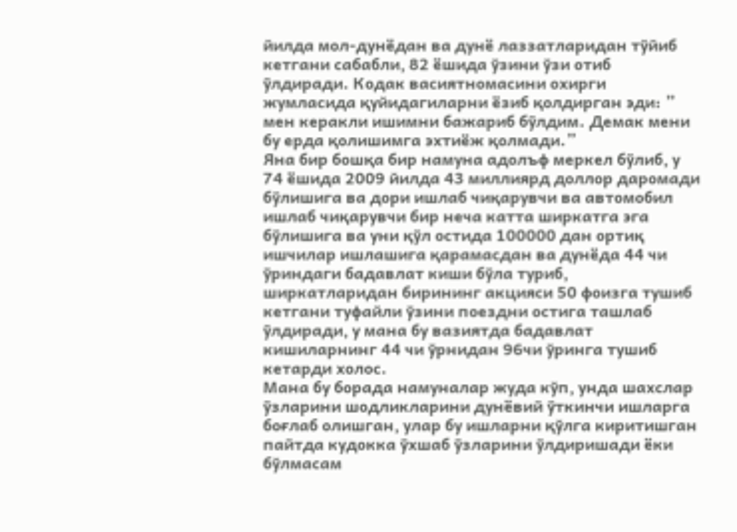йилда мол-дунёдан ва дунё лаззатларидан тўйиб кетгани сабабли, 82 ёшида ўзини ўзи отиб ўлдиради. Кодак васиятномасини охирги жумласида қуйидагиларни ёзиб қолдирган эди: ” мен керакли ишимни бажариб бўлдим. Демак мени бу ерда қолишимга эхтиёж қолмади.”
Яна бир бошқа бир намуна адолъф меркел бўлиб, у 74 ёшида 2009 йилда 43 миллиярд доллор даромади бўлишига ва дори ишлаб чиқарувчи ва автомобил ишлаб чиқарувчи бир неча катта ширкатга эга бўлишига ва уни қўл остида 100000 дан ортиқ ишчилар ишлашига қарамасдан ва дунёда 44 чи ўриндаги бадавлат киши бўла туриб, ширкатларидан бирининг акцияси 50 фоизга тушиб кетгани туфайли ўзини поездни остига ташлаб ўлдиради, у мана бу вазиятда бадавлат кишиларнинг 44 чи ўрнидан 96чи ўринга тушиб кетарди холос.
Мана бу борада намуналар жуда кўп, унда шахслар ўзларини шодликларини дунёвий ўткинчи ишларга боғлаб олишган, улар бу ишларни қўлга киритишган пайтда кудокка ўхшаб ўзларини ўлдиришади ёки бўлмасам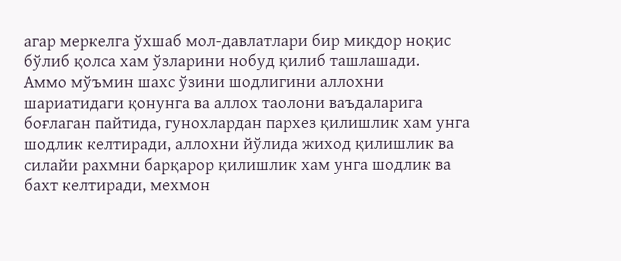агар меркелга ўхшаб мол-давлатлари бир миқдор ноқис бўлиб қолса хам ўзларини нобуд қилиб ташлашади.
Аммо мўъмин шахс ўзини шодлигини аллохни шариатидаги қонунга ва аллох таолони ваъдаларига боғлаган пайтида, гунохлардан пархез қилишлик хам унга шодлик келтиради, аллохни йўлида жиход қилишлик ва силайи рахмни барқарор қилишлик хам унга шодлик ва бахт келтиради, мехмон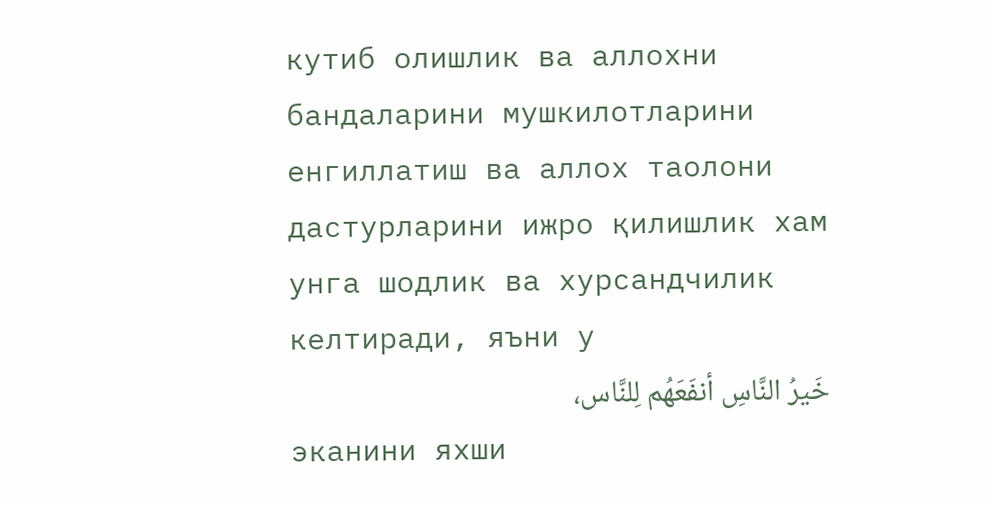кутиб олишлик ва аллохни бандаларини мушкилотларини енгиллатиш ва аллох таолони дастурларини ижро қилишлик хам унга шодлик ва хурсандчилик келтиради, яъни у
خَیرُ النَّاسِ أنفَعَهُم لِلنَّاس،
эканини яхши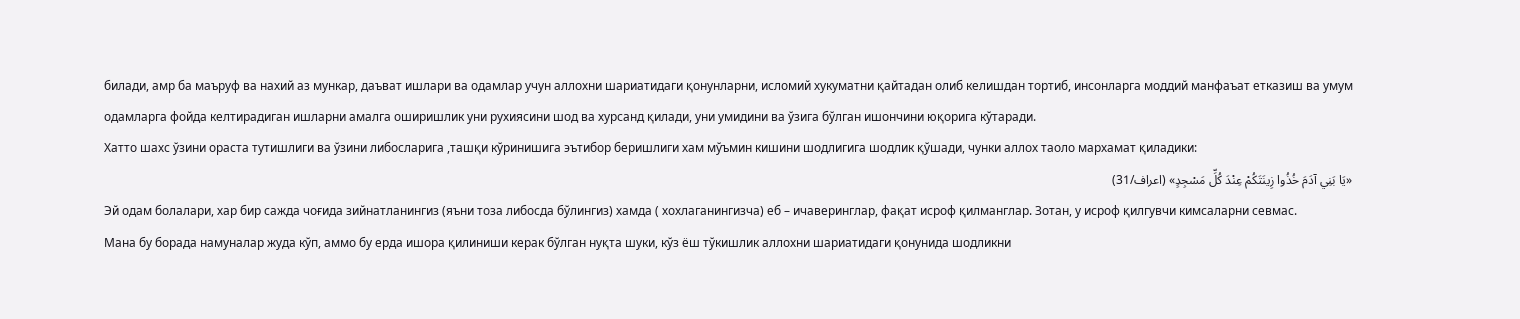билади, амр ба маъруф ва нахий аз мункар, даъват ишлари ва одамлар учун аллохни шариатидаги қонунларни, исломий хукуматни қайтадан олиб келишдан тортиб, инсонларга моддий манфаъат етказиш ва умум одамларга фойда келтирадиган ишларни амалга оширишлик уни рухиясини шод ва хурсанд қилади, уни умидини ва ўзига бўлган ишончини юқорига кўтаради.
Хатто шахс ўзини ораста тутишлиги ва ўзини либосларига ,ташқи кўринишига эътибор беришлиги хам мўъмин кишини шодлигига шодлик қўшади, чунки аллох таоло мархамат қиладики:
«يَا بَنِي آدَمَ خُذُوا زِينَتَكُمْ عِنْدَ كُلِّ مَسْجِدٍ» (اعراف/31)
Эй одам болалари, хар бир сажда чоғида зийнатланингиз (яъни тоза либосда бўлингиз) хамда ( хохлаганингизча) еб – ичаверинглар, фақат исроф қилманглар. Зотан, у исроф қилгувчи кимсаларни севмас.
Мана бу борада намуналар жуда кўп, аммо бу ерда ишора қилиниши керак бўлган нуқта шуки, кўз ёш тўкишлик аллохни шариатидаги қонунида шодликни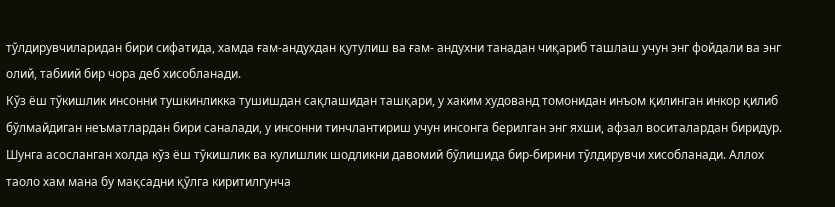тўлдирувчиларидан бири сифатида, хамда ғам-андухдан қутулиш ва ғам- андухни танадан чиқариб ташлаш учун энг фойдали ва энг олий, табиий бир чора деб хисобланади.
Кўз ёш тўкишлик инсонни тушкинликка тушишдан сақлашидан ташқари, у хаким худованд томонидан инъом қилинган инкор қилиб бўлмайдиган неъматлардан бири саналади, у инсонни тинчлантириш учун инсонга берилган энг яхши, афзал воситалардан биридур. Шунга асосланган холда кўз ёш тўкишлик ва кулишлик шодликни давомий бўлишида бир-бирини тўлдирувчи хисобланади. Аллох таоло хам мана бу мақсадни қўлга киритилгунча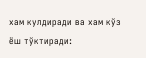хам кулдиради ва хам кўз ёш тўктиради: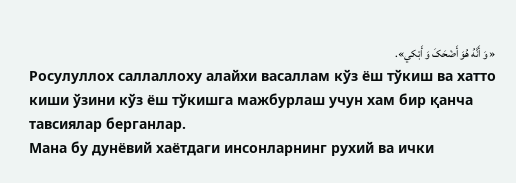« وَ أَنَّهُ هُوَ أَضْحَکَ وَ أَبْکي».
Росулуллох саллаллоху алайхи васаллам кўз ёш тўкиш ва хатто киши ўзини кўз ёш тўкишга мажбурлаш учун хам бир қанча тавсиялар берганлар.
Мана бу дунёвий хаётдаги инсонларнинг рухий ва ички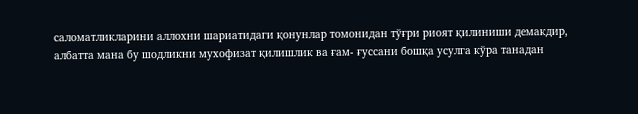саломатликларини аллохни шариатидаги қонунлар томонидан тўғри риоят қилиниши демакдир, албатта мана бу шодликни мухофизат қилишлик ва ғам- ғуссани бошқа усулга кўра танадан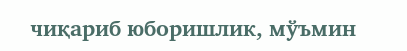чиқариб юборишлик, мўъмин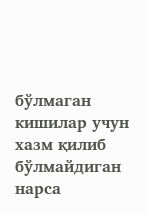бўлмаган кишилар учун хазм қилиб бўлмайдиган нарса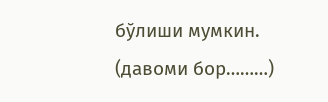бўлиши мумкин.
(давоми бор………)